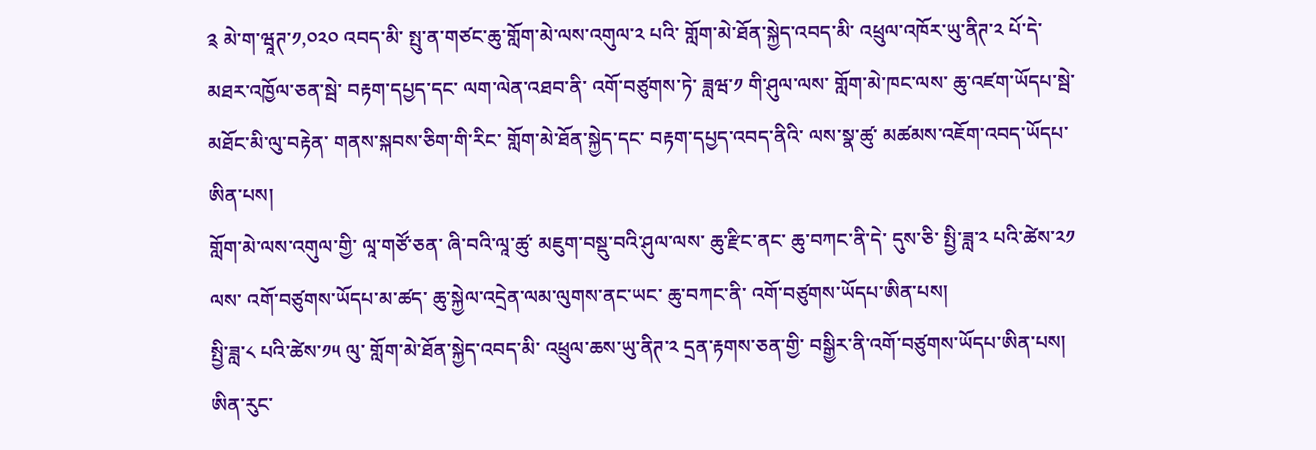༉ མེ་ག་ཝཱཊ་༡,༠༢༠ འབད་མི་ སྤུ་ན་གཙང་ཆུ་གློག་མེ་ལས་འགུལ་༢ པའི་ གློག་མེ་ཐོན་སྐྱེད་འབད་མི་ འཕྲུལ་འཁོར་ཡུ་ནིཊ་༢ པོ་དེ་ མཐར་འཁྱོལ་ཅན་སྦེ་ བརྟག་དཔྱད་དང་ ལག་ལེན་འཐབ་ནི་ འགོ་བཙུགས་ཏེ་ ཟླཝ་༡ གི་ཤུལ་ལས་ གློག་མེ་ཁང་ལས་ ཆུ་འཛག་ཡོདཔ་སྦེ་ མཐོང་མི་ལུ་བརྟེན་ གནས་སྐབས་ཅིག་གི་རིང་ གློག་མེ་ཐོན་སྐྱེད་དང་ བརྟག་དཔྱད་འབད་ནིའི་ ལས་སྣ་ཚུ་ མཚམས་འཇོག་འབད་ཡོདཔ་ཨིན་པས།
གློག་མེ་ལས་འགུལ་གྱི་ ལཱ་གཙོ་ཅན་ ཞི་བའི་ལཱ་ཚུ་ མཇུག་བསྡུ་བའི་ཤུལ་ལས་ ཆུ་རྫིང་ནང་ ཆུ་བཀང་ནི་དེ་ དུས་ཅི་ སྤྱི་ཟླ་༢ པའི་ཚེས་༢༡ ལས་ འགོ་བཙུགས་ཡོདཔ་མ་ཚད་ ཆུ་སྐྱེལ་འདྲེན་ལམ་ལུགས་ནང་ཡང་ ཆུ་བཀང་ནི་ འགོ་བཙུགས་ཡོདཔ་ཨིན་པས།
སྤྱི་ཟླ་༨ པའི་ཚེས་༡༥ ལུ་ གློག་མེ་ཐོན་སྐྱེད་འབད་མི་ འཕྲུལ་ཆས་ཡུ་ནིཊ་༢ དྲན་རྟགས་ཅན་གྱི་ བསྒྱིར་ནི་འགོ་བཙུགས་ཡོདཔ་ཨིན་པས།
ཨིན་རུང་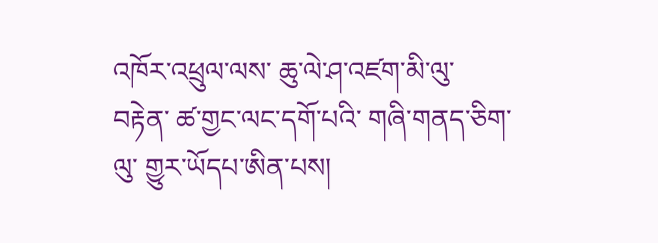འཁོར་འཕྲུལ་ལས་ ཆུ་ལེ་ཤ་འཛག་མི་ལུ་བརྟེན་ ཚ་གྱང་ལང་དགོ་པའི་ གཞི་གནད་ཅིག་ལུ་ གྱུར་ཡོདཔ་ཨིན་པས།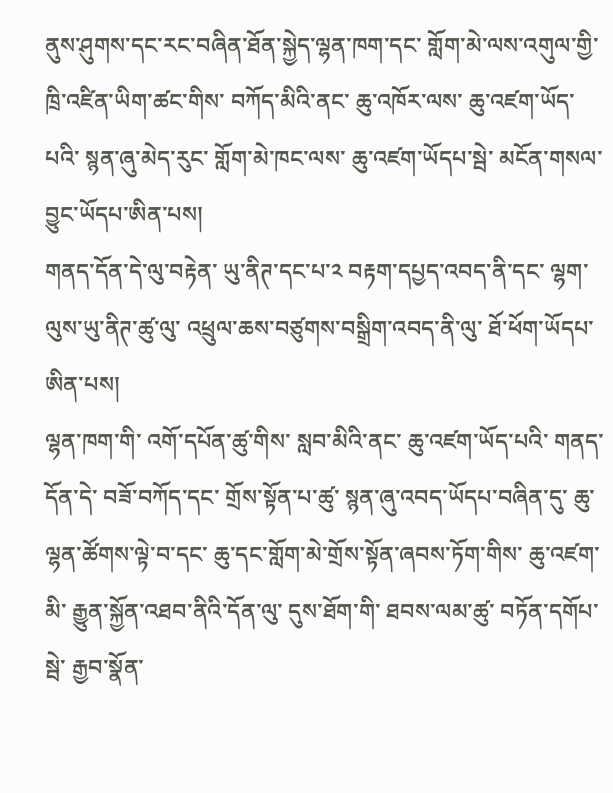ནུས་ཤུགས་དང་རང་བཞིན་ཐོན་སྐྱེད་ལྷན་ཁག་དང་ གློག་མེ་ལས་འགུལ་གྱི་ ཁྲི་འཛིན་ཡིག་ཚང་གིས་ བཀོད་མིའི་ནང་ ཆུ་འཁོར་ལས་ ཆུ་འཛག་ཡོད་པའི་ སྙན་ཞུ་མེད་རུང་ གློག་མེ་ཁང་ལས་ ཆུ་འཛག་ཡོདཔ་སྦེ་ མངོན་གསལ་བྱུང་ཡོདཔ་ཨིན་པས།
གནད་དོན་དེ་ལུ་བརྟེན་ ཡུ་ནིཊ་དང་པ་༢ བརྟག་དཔྱད་འབད་ནི་དང་ ལྷག་ལུས་ཡུ་ནིཊ་ཚུ་ལུ་ འཕྲུལ་ཆས་བཙུགས་བསྒྲིག་འབད་ནི་ལུ་ ཐོ་ཕོག་ཡོདཔ་ཨིན་པས།
ལྷན་ཁག་གི་ འགོ་དཔོན་ཚུ་གིས་ སླབ་མིའི་ནང་ ཆུ་འཛག་ཡོད་པའི་ གནད་དོན་དེ་ བཟོ་བཀོད་དང་ གྲོས་སྟོན་པ་ཚུ་ སྙན་ཞུ་འབད་ཡོདཔ་བཞིན་དུ་ ཆུ་ལྷན་ཚོགས་ལྟེ་བ་དང་ ཆུ་དང་གློག་མེ་གྲོས་སྟོན་ཞབས་ཏོག་གིས་ ཆུ་འཛག་མི་ རྒྱུན་སྐྱོན་འཐབ་ནིའི་དོན་ལུ་ དུས་ཐོག་གི་ ཐབས་ལམ་ཚུ་ བཏོན་དགོཔ་སྦེ་ རྒྱབ་སྣོན་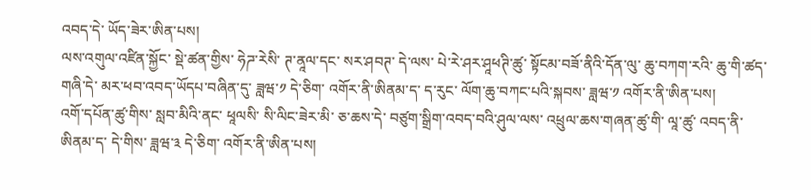འབད་དེ་ ཡོད་ཟེར་ཨིན་པས།
ལས་འགུལ་འཛིན་སྐྱོང་ སྡེ་ཚན་གྱིས་ ཧེཌ་རེསི་ ཊ་ནཱལ་དང་ སར་ཤབཊ་ དེ་ལས་ པེ་རེ་ཤར་ཤཱཕཊི་ཚུ་ སྟོངམ་བཟོ་ནིའི་དོན་ལུ་ ཆུ་བཀག་རའི་ ཆུ་གི་ཚད་གཞི་དེ་ མར་ཕབ་འབད་ཡོདཔ་བཞིན་དུ་ ཟླཝ་༡ དེ་ཅིག་ འགོར་ནི་ཨིནམ་ད་ ད་རུང་ ལོག་ཆུ་བཀང་པའི་སྐབས་ ཟླཝ་༡ འགོར་ནི་ཨིན་པས།
འགོ་དཔོན་ཚུ་གིས་ སླབ་མིའི་ནང་ ཕཱལསི་ སི་ལིང་ཟེར་མི་ ཅ་ཆས་དེ་ བཙུག་སྒྲིག་འབད་བའི་ཤུལ་ལས་ འཕྲུལ་ཆས་གཞན་ཚུ་གི་ ལཱ་ཚུ་ འབད་ནི་ཨིནམ་ད་ དེ་གིས་ ཟླཝ་༣ དེ་ཅིག་ འགོར་ནི་ཨིན་པས།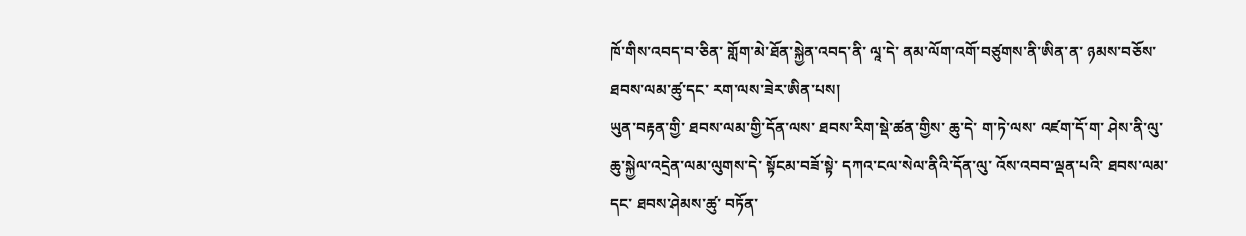ཁོ་གིས་འབད་བ་ཅིན་ གློག་མེ་ཐོན་སྐྱེན་འབད་ནི་ ལཱ་དེ་ ནམ་ལོག་འགོ་བཙུགས་ནི་ཨིན་ན་ ཉམས་བཅོས་ཐབས་ལམ་ཚུ་དང་ རག་ལས་ཟེར་ཨིན་པས།
ཡུན་བརྟན་གྱི་ ཐབས་ལམ་གྱི་དོན་ལས་ ཐབས་རིག་སྡེ་ཚན་གྱིས་ ཆུ་དེ་ ག་ཏེ་ལས་ འཛག་དོ་ག་ ཤེས་ནི་ལུ་ ཆུ་སྐྱེལ་འདྲེན་ལམ་ལུགས་དེ་ སྟོངམ་བཟོ་སྟེ་ དཀའ་ངལ་སེལ་ནིའི་དོན་ལུ་ འོས་འབབ་ལྡན་པའི་ ཐབས་ལམ་དང་ ཐབས་ཤེམས་ཚུ་ བཏོན་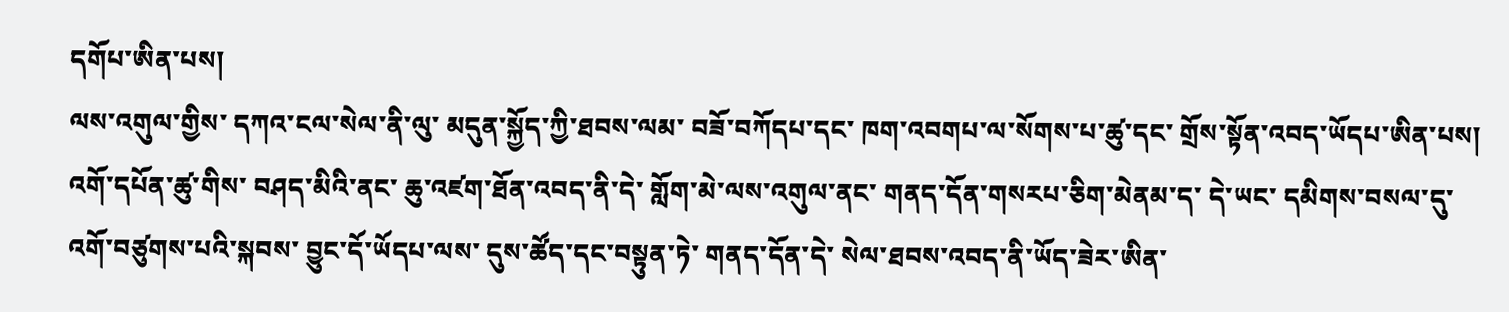དགོཔ་ཨིན་པས།
ལས་འགུལ་གྱིས་ དཀའ་ངལ་སེལ་ནི་ལུ་ མདུན་སྐྱོད་ཀྱི་ཐབས་ལམ་ བཟོ་བཀོདཔ་དང་ ཁག་འབགཔ་ལ་སོགས་པ་ཚུ་དང་ གྲོས་སྟོན་འབད་ཡོདཔ་ཨིན་པས།
འགོ་དཔོན་ཚུ་གིས་ བཤད་མིའི་ནང་ ཆུ་འཛག་ཐོན་འབད་ནི་དེ་ གློག་མེ་ལས་འགུལ་ནང་ གནད་དོན་གསརཔ་ཅིག་མེནམ་ད་ དེ་ཡང་ དམིགས་བསལ་དུ་ འགོ་བཙུགས་པའི་སྐབས་ བྱུང་དོ་ཡོདཔ་ལས་ དུས་ཚོད་དང་བསྟུན་ཏེ་ གནད་དོན་དེ་ སེལ་ཐབས་འབད་ནི་ཡོད་ཟེར་ཨིན་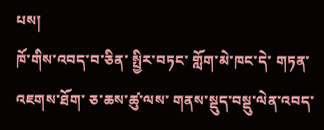པས།
ཁོ་གིས་འབད་བ་ཅིན་ སྤྱིར་བཏང་ གློག་མེ་ཁང་དེ་ གཏན་འཇགས་ཐོག་ ཅ་ཆས་ཚུ་ལས་ གནས་སྡུད་བསྡུ་ལེན་འབད་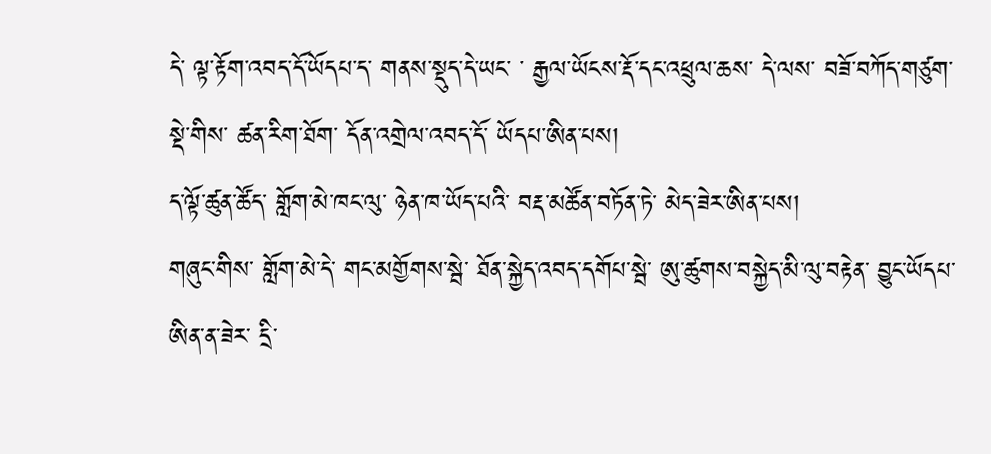དེ་ ལྟ་རྟོག་འབད་དོ་ཡོདཔ་ད་ གནས་སྡུད་དེ་ཡང་ ་ རྒྱལ་ཡོངས་རྡོ་དང་འཕྲུལ་ཆས་ དེ་ལས་ བཟོ་བཀོད་གཙུག་སྡེ་གིས་ ཚན་རིག་ཐོག་ དོན་འགྲེལ་འབད་དོ་ ཡོདཔ་ཨིན་པས།
ད་ལྟོ་ཚུན་ཚོད་ གློག་མེ་ཁང་ལུ་ ཉེན་ཁ་ཡོད་པའི་ བརྡ་མཚོན་བཏོན་ཏེ་ མེད་ཟེར་ཨིན་པས།
གཞུང་གིས་ གློག་མེ་དེ་ གང་མགྱོགས་སྦེ་ ཐོན་སྐྱེད་འབད་དགོཔ་སྦེ་ ཨུ་ཚུགས་བསྐྱེད་མི་ལུ་བརྟེན་ བྱུང་ཡོདཔ་ཨིན་ན་ཟེར་ དྲི་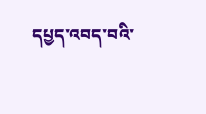དཔྱད་འབད་བའི་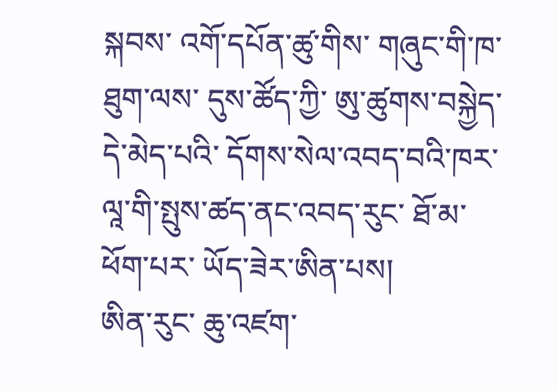སྐབས་ འགོ་དཔོན་ཚུ་གིས་ གཞུང་གི་ཁ་ཐུག་ལས་ དུས་ཚོད་ཀྱི་ ཨུ་ཚུགས་བསྐྱེད་དེ་མེད་པའི་ དོགས་སེལ་འབད་བའི་ཁར་ ལཱ་གི་སྤུས་ཚད་ནང་འབད་རུང་ ཐོ་མ་ཕོག་པར་ ཡོད་ཟེར་ཨིན་པས།
ཨིན་རུང་ ཆུ་འཛག་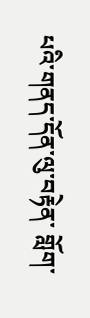པའི་གནད་དོན་ལུ་བརྟེན་ གློག་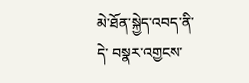མེ་ཐོན་སྐྱེད་འབད་ནི་དེ་ བསྣར་འགྱངས་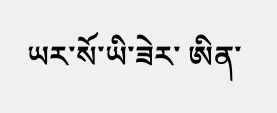ཡར་སོ་ཡི་ཟེར་ ཨིན་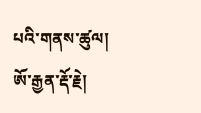པའི་གནས་ཚུལ།
ཨོ་རྒྱན་རྡོ་རྗེ།